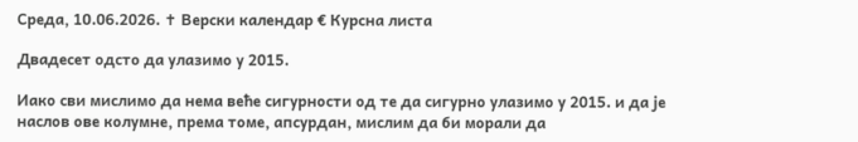Среда, 10.06.2026. ✝ Верски календар € Курсна листа

Двадесет одсто да улазимо у 2015.

Иако сви мислимо да нема веће сигурности од те да сигурно улазимо у 2015. и да је наслов ове колумне, према томе, апсурдан, мислим да би морали да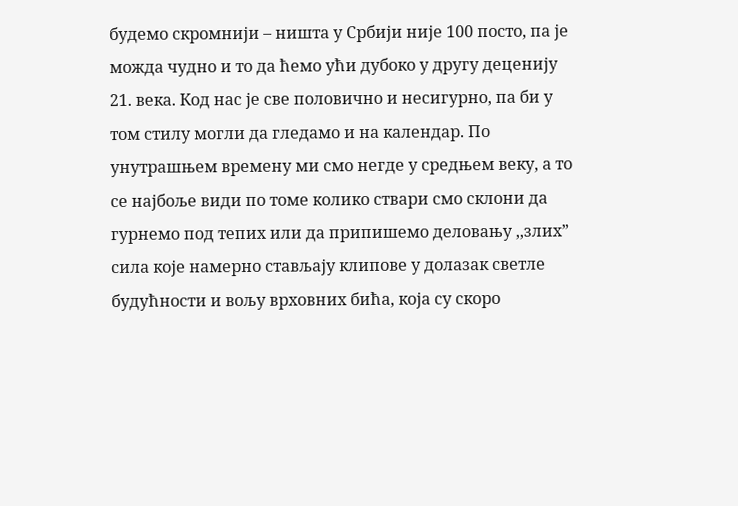будемо скромнији – ништа у Србији није 100 посто, па је можда чудно и то да ћемо ући дубоко у другу деценију 21. века. Код нас је све половично и несигурно, па би у том стилу могли да гледамо и на календар. По унутрашњем времену ми смо негде у средњем веку, а то се најбоље види по томе колико ствари смо склони да гурнемо под тепих или да припишемо деловању ,,злих” сила које намерно стављају клипове у долазак светле будућности и вољу врховних бића, која су скоро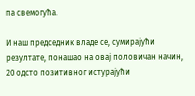па свемогућа.

И наш председник владе се, сумирајући резултате, понашао на овај половичан начин, 20 одсто позитивног истурајући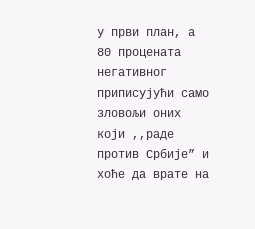у први план, а 80 процената негативног приписујући само зловољи оних који ,,раде против Србије” и хоће да врате на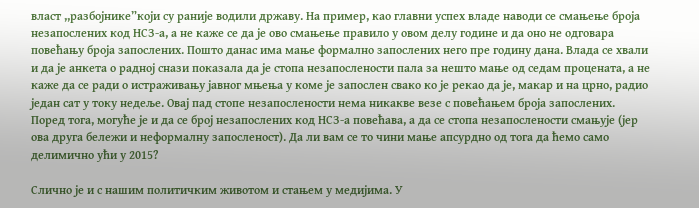власт ,,разбојнике”који су раније водили државу. На пример, као главни успех владе наводи се смањење броја незапослених код НСЗ-а, а не каже се да је ово смањење правило у овом делу године и да оно не одговара повећању броја запослених. Пошто данас има мање формално запослених него пре годину дана. Влада се хвали и да је анкета о радној снази показала да је стопа незапослености пала за нешто мање од седам процената, а не каже да се ради о истраживању јавног мњења у коме је запослен свако ко је рекао да је, макар и на црно, радио један сат у току недеље. Овај пад стопе незапослености нема никакве везе с повећањем броја запослених. Поред тога, могуће је и да се број незапослених код НСЗ-а повећава, а да се стопа незапослености смањује (јер ова друга бележи и неформалну запосленост). Да ли вам се то чини мање апсурдно од тога да ћемо само делимично ући у 2015?

Слично је и с нашим политичким животом и стањем у медијима. У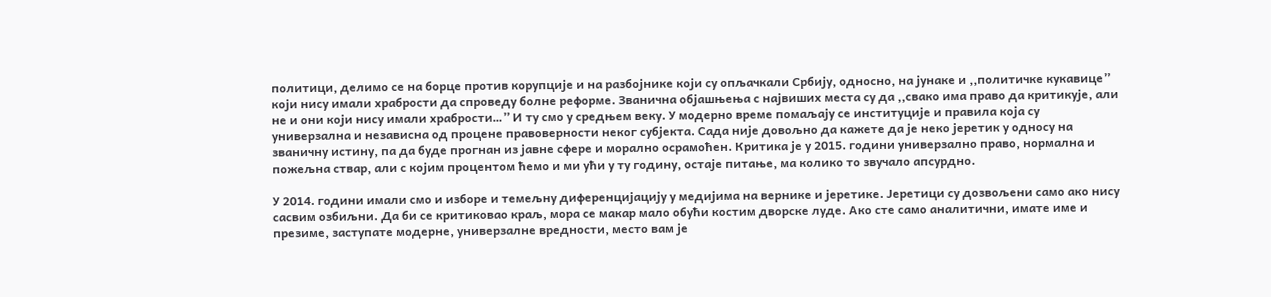политици, делимо се на борце против корупције и на разбојнике који су опљачкали Србију, односно, на јунаке и ,,политичке кукавице” који нису имали храбрости да спроведу болне реформе. Званична објашњења с највиших места су да ,,свако има право да критикује, али не и они који нису имали храбрости…” И ту смо у средњем веку. У модерно време помаљају се институције и правила која су универзална и независна од процене правоверности неког субјекта. Сада није довољно да кажете да је неко јеретик у односу на званичну истину, па да буде прогнан из јавне сфере и морално осрамоћен. Критика је у 2015. години универзално право, нормална и пожељна ствар, али с којим процентом ћемо и ми ући у ту годину, остаје питање, ма колико то звучало апсурдно.

У 2014. години имали смо и изборе и темељну диференцијацију у медијима на вернике и јеретике. Јеретици су дозвољени само ако нису сасвим озбиљни. Да би се критиковао краљ, мора се макар мало обући костим дворске луде. Ако сте само аналитични, имате име и презиме, заступате модерне, универзалне вредности, место вам је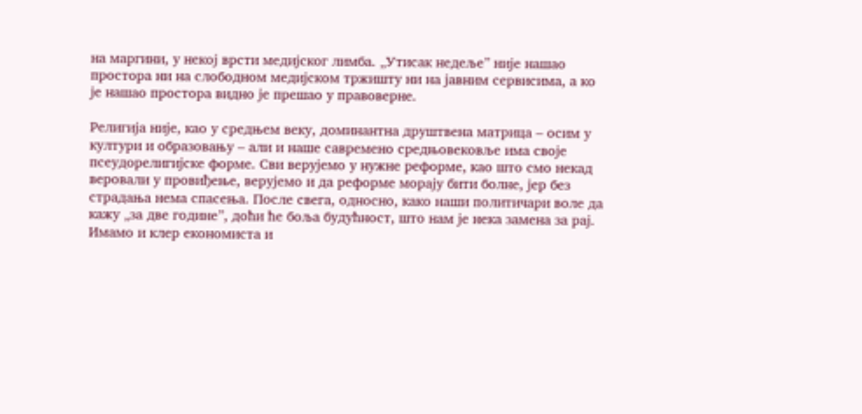на маргини, у некој врсти медијског лимба. „Утисак недеље” није нашао простора ни на слободном медијском тржишту ни на јавним сервисима, а ко је нашао простора видно је прешао у правоверне.

Религија није, као у средњем веку, доминантна друштвена матрица – осим у култури и образовању – али и наше савремено средњовековље има своје псеудорелигијске форме. Сви верујемо у нужне реформе, као што смо некад веровали у провиђење, верујемо и да реформе морају бити болне, јер без страдања нема спасења. После свега, односно, како наши политичари воле да кажу „за две године”, доћи ће боља будућност, што нам је нека замена за рај. Имамо и клер економиста и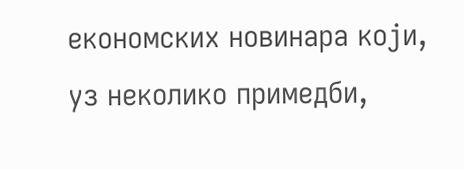економских новинара који, уз неколико примедби,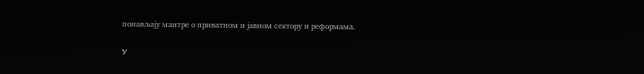понављају мантре о приватном и јавном сектору и реформама.

У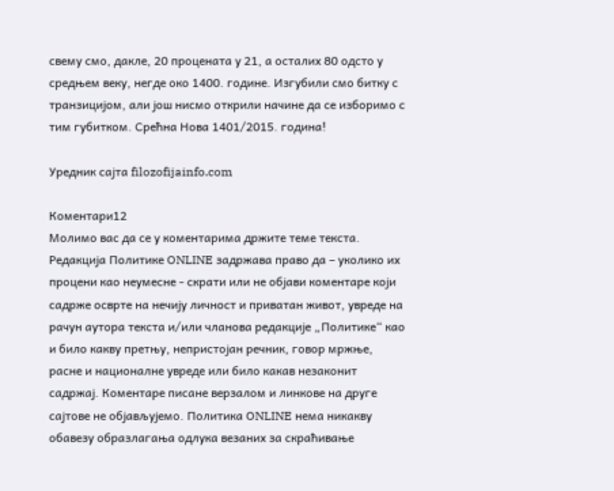свему смо, дакле, 20 процената у 21, а осталих 80 одсто у средњем веку, негде око 1400. године. Изгубили смо битку с транзицијом, али још нисмо открили начине да се изборимо с тим губитком. Срећна Нова 1401/2015. година!

Уредник сајта filozofijainfo.com

Коментари12
Молимо вас да се у коментарима држите теме текста. Редакција Политике ONLINE задржава право да – уколико их процени као неумесне - скрати или не објави коментаре који садрже осврте на нечију личност и приватан живот, увреде на рачун аутора текста и/или чланова редакције „Политике“ као и било какву претњу, непристојан речник, говор мржње, расне и националне увреде или било какав незаконит садржај. Коментаре писане верзалом и линкове на друге сајтове не објављујемо. Политика ONLINE нема никакву обавезу образлагања одлука везаних за скраћивање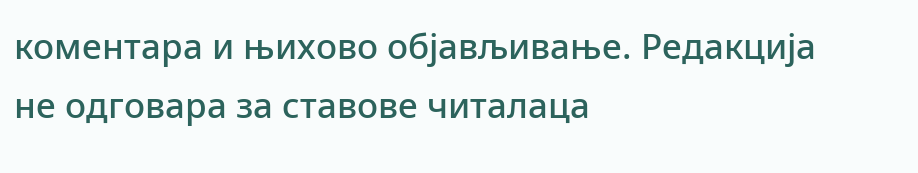коментара и њихово објављивање. Редакција не одговара за ставове читалаца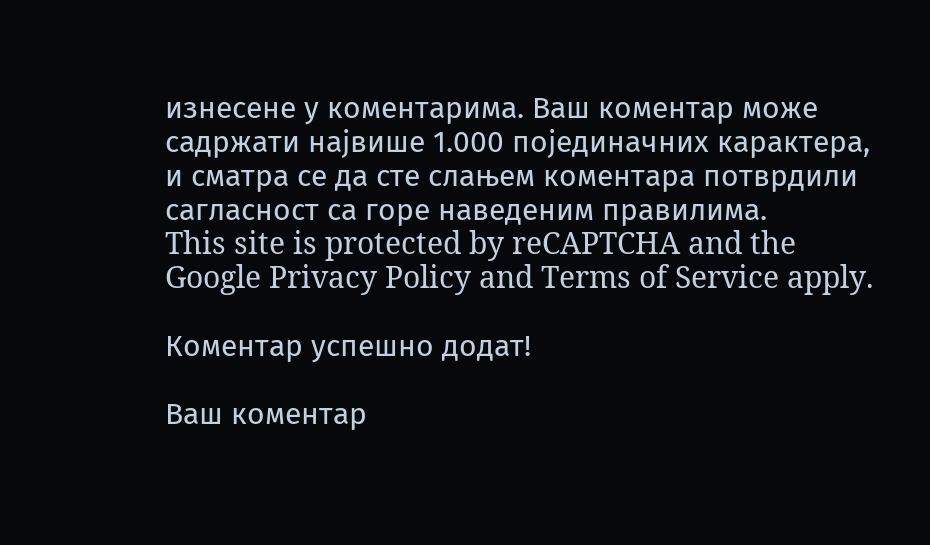изнесене у коментарима. Ваш коментар може садржати највише 1.000 појединачних карактера, и сматра се да сте слањем коментара потврдили сагласност са горе наведеним правилима.
This site is protected by reCAPTCHA and the Google Privacy Policy and Terms of Service apply.

Комeнтар успeшно додат!

Ваш комeнтар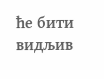ћe бити видљив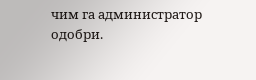чим га администратор одобри.